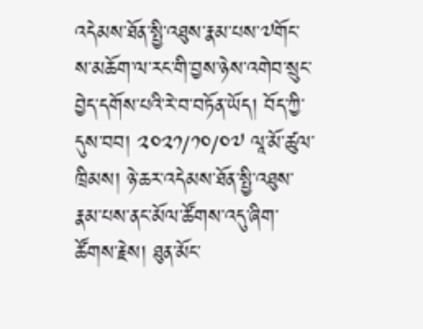འདེམས་ཐོན་སྤྱི་འཐུས་རྣམ་པས་༧གོང་ས་མཆོག་ལ་རང་གི་བྱས་ཉེས་འགེབ་སྲུང་བྱེད་དགོས་པའི་རེ་བ་བཏོན་ཡོད། བོད་ཀྱི་དུས་བབ། ༢༠༢༡/༡༠/༠༧ ལཱ་མོ་ཚུལ་ཁྲིམས། ཉེ་ཆར་འདེམས་ཐོན་སྤྱི་འཐུས་རྣམ་པས་ནང་མོལ་ཚོགས་འདུ་ཞིག་ཚོགས་རྗེས། ཐུན་མོང་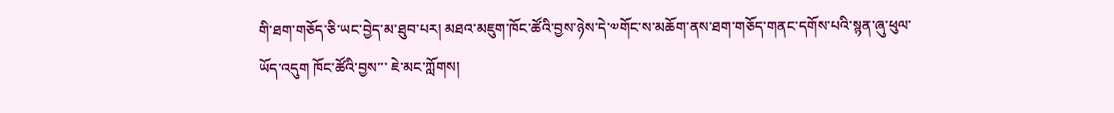གི་ཐག་གཅོད་ཅི་ཡང་བྱེད་མ་ཐུབ་པར། མཐའ་མཇུག་ཁོང་ཚོའི་བྱས་ཉེས་དེ་༧གོང་ས་མཆོག་ནས་ཐག་གཅོད་གནང་དགོས་པའི་སྙན་ཞུ་ཕུལ་ཡོད་འདུག ཁོང་ཚོའི་བྱས་་་ ཇེ་མང་ཀློགས།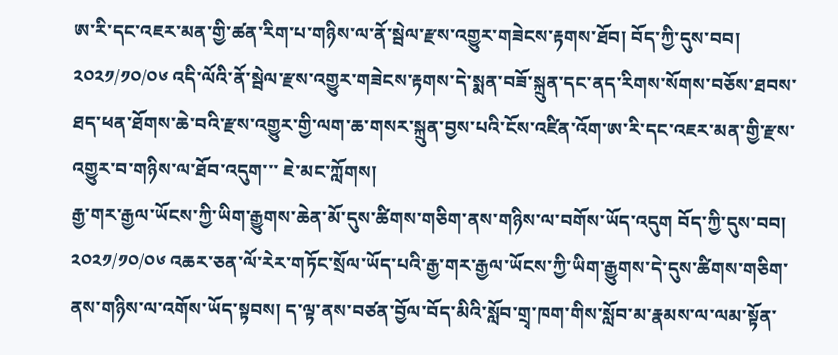ཨ་རི་དང་འཇར་མན་གྱི་ཚན་རིག་པ་གཉིས་ལ་ནོ་སྦེལ་རྫས་འགྱུར་གཟེངས་རྟགས་ཐོབ། བོད་ཀྱི་དུས་བབ། ༢༠༢༡/༡༠/༠༦ འདི་ལོའི་ནོ་སྦེལ་རྫས་འགྱུར་གཟེངས་རྟགས་དེ་སྨན་བཟོ་སྐྲུན་དང་ནད་རིགས་སོགས་བཅོས་ཐབས་ཐད་ཕན་ཐོགས་ཆེ་བའི་རྫས་འགྱུར་གྱི་ལག་ཆ་གསར་སྐྲུན་བྱས་པའི་ངོས་འཛིན་འོག་ཨ་རི་དང་འཇར་མན་གྱི་རྫས་འགྱུར་བ་གཉིས་ལ་ཐོབ་འདུག་་་ ཇེ་མང་ཀློགས།
རྒྱ་གར་རྒྱལ་ཡོངས་ཀྱི་ཡིག་རྒྱུགས་ཆེན་མོ་དུས་ཚིགས་གཅིག་ནས་གཉིས་ལ་བགོས་ཡོད་འདུག བོད་ཀྱི་དུས་བབ། ༢༠༢༡/༡༠/༠༦ འཆར་ཅན་ལོ་རེར་གཏོང་སྲོལ་ཡོད་པའི་རྒྱ་གར་རྒྱལ་ཡོངས་ཀྱི་ཡིག་རྒྱུགས་དེ་དུས་ཚིགས་གཅིག་ནས་གཉིས་ལ་འགོས་ཡོད་སྟབས། ད་ལྟ་ནས་བཙན་བྱོལ་བོད་མིའི་སློབ་གྲྭ་ཁག་གིས་སློབ་མ་རྣམས་ལ་ལམ་སྟོན་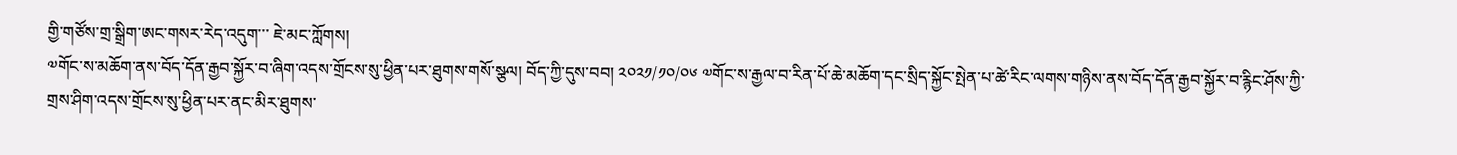གྱི་གཙོས་གྲ་སྒྲིག་ཨང་གསར་རེད་འདུག་་་ ཇེ་མང་ཀློགས།
༧གོང་ས་མཆོག་ནས་བོད་དོན་རྒྱབ་སྐྱོར་བ་ཞིག་འདས་གྲོངས་སུ་ཕྱིན་པར་ཐུགས་གསོ་སྩལ། བོད་ཀྱི་དུས་བབ། ༢༠༢༡/༡༠/༠༦ ༧གོང་ས་རྒྱལ་བ་རིན་པོ་ཆེ་མཆོག་དང་སྲིད་སྐྱོང་སྤེན་པ་ཚེ་རིང་ལགས་གཉིས་ནས་བོད་དོན་རྒྱབ་སྐྱོར་བ་རྙིང་ཤོས་ཀྱི་གྲས་ཤིག་འདས་གྲོངས་སུ་ཕྱིན་པར་ནང་མིར་ཐུགས་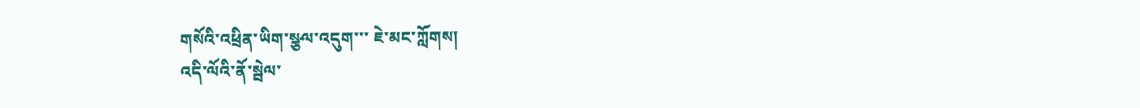གསོའི་འཕྲིན་ཡིག་སྩལ་འདུག་་་ ཇེ་མང་ཀློགས།
འདི་ལོའི་ནོ་སྦེལ་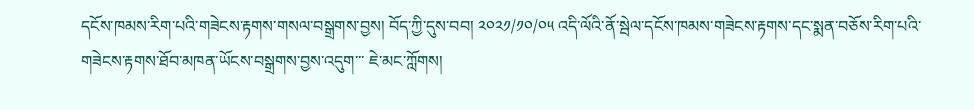དངོས་ཁམས་རིག་པའི་གཟེངས་རྟགས་གསལ་བསྒྲགས་བྱས། བོད་ཀྱི་དུས་བབ། ༢༠༢༡/༡༠/༠༥ འདི་ལོའི་ནོ་སྦེལ་དངོས་ཁམས་གཟེངས་རྟགས་དང་སྨན་བཅོས་རིག་པའི་གཟེངས་རྟགས་ཐོབ་མཁན་ཡོངས་བསྒྲགས་བྱས་འདུག་་་ ཇེ་མང་ཀློགས།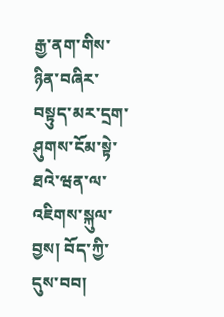རྒྱ་ནག་གིས་ཉིན་བཞིར་བསྟུད་མར་དྲག་ཤུགས་ངོམ་སྟེ་ཐའེ་ཝན་ལ་འཇིགས་སྐུལ་བྱས། བོད་ཀྱི་དུས་བབ།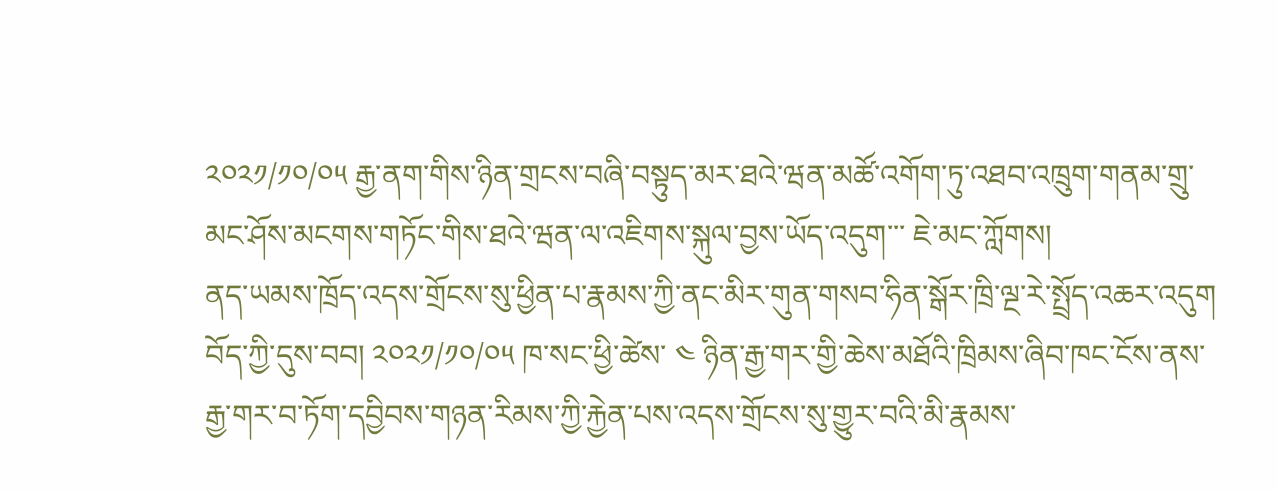༢༠༢༡/༡༠/༠༥ རྒྱ་ནག་གིས་ཉིན་གྲངས་བཞི་བསྟུད་མར་ཐའེ་ཝན་མཚོ་འགོག་ཏུ་འཐབ་འཁྲུག་གནམ་གྲུ་མང་ཤོས་མངགས་གཏོང་གིས་ཐའེ་ཝན་ལ་འཇིགས་སྐུལ་བྱས་ཡོད་འདུག་་་ ཇེ་མང་ཀློགས།
ནད་ཡམས་ཁྲོད་འདས་གྲོངས་སུ་ཕྱིན་པ་རྣམས་ཀྱི་ནང་མིར་གུན་གསབ་ཧིན་སྒོར་ཁྲི་ལྔ་རེ་སྤྲོད་འཆར་འདུག བོད་ཀྱི་དུས་བབ། ༢༠༢༡/༡༠/༠༥ ཁ་སང་ཕྱི་ཚེས་ ༤ ཉིན་རྒྱ་གར་གྱི་ཆེས་མཐོའི་ཁྲིམས་ཞིབ་ཁང་ངོས་ནས་རྒྱ་གར་བ་ཏོག་དབྱིབས་གཉན་རིམས་ཀྱི་རྐྱེན་པས་འདས་གྲོངས་སུ་གྱུར་བའི་མི་རྣམས་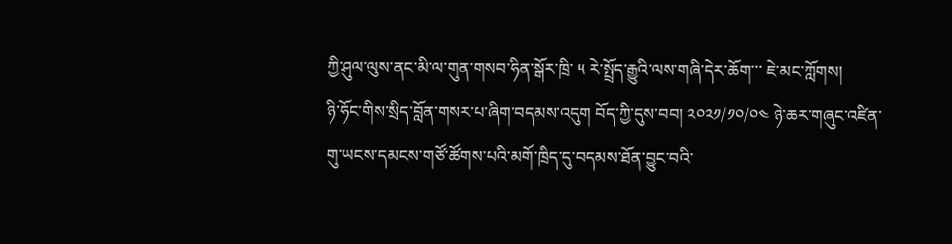ཀྱི་ཤུལ་ལུས་ནང་མི་ལ་གུན་གསབ་ཧིན་སྒོར་ཁྲི་ ༥ རེ་སྤྲོད་རྒྱུའི་ལས་གཞི་དེར་ཆོག་་་ ཇེ་མང་ཀློགས།
ཉི་ཧོང་གིས་སྲིད་བློན་གསར་པ་ཞིག་བདམས་འདུག བོད་ཀྱི་དུས་བབ། ༢༠༢༡/༡༠/༠༤ ཉེ་ཆར་གཞུང་འཛིན་གུ་ཡངས་དམངས་གཙོ་ཚོགས་པའི་མགོ་ཁྲིད་དུ་བདམས་ཐོན་བྱུང་བའི་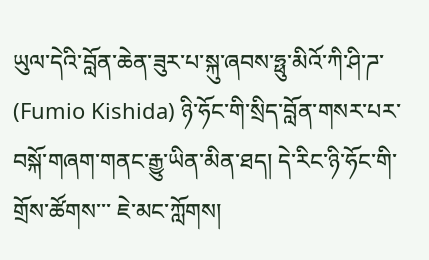ཡུལ་དེའི་བློན་ཆེན་ཟུར་པ་སྐུ་ཞབས་ཧྥུ་མིའོ་ཀི་ཤི་ཌ་ (Fumio Kishida) ཉི་ཧོང་གི་སྲིད་བློན་གསར་པར་བསྐོ་གཞག་གནང་རྒྱུ་ཡིན་མིན་ཐད། དེ་རིང་ཉི་ཧོང་གི་གྲོས་ཚོགས་་་ ཇེ་མང་ཀློགས།